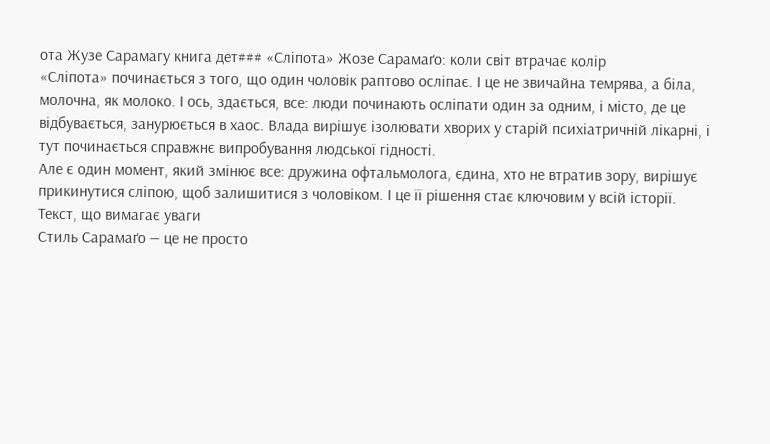ота Жузе Сарамагу книга дет### «Сліпота» Жозе Сарамаґо: коли світ втрачає колір
«Сліпота» починається з того, що один чоловік раптово осліпає. І це не звичайна темрява, а біла, молочна, як молоко. І ось, здається, все: люди починають осліпати один за одним, і місто, де це відбувається, занурюється в хаос. Влада вирішує ізолювати хворих у старій психіатричній лікарні, і тут починається справжнє випробування людської гідності.
Але є один момент, який змінює все: дружина офтальмолога, єдина, хто не втратив зору, вирішує прикинутися сліпою, щоб залишитися з чоловіком. І це її рішення стає ключовим у всій історії.
Текст, що вимагає уваги
Стиль Сарамаґо — це не просто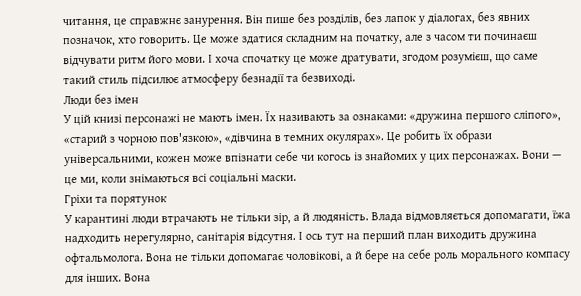читання, це справжнє занурення. Він пише без розділів, без лапок у діалогах, без явних позначок, хто говорить. Це може здатися складним на початку, але з часом ти починаєш відчувати ритм його мови. І хоча спочатку це може дратувати, згодом розумієш, що саме такий стиль підсилює атмосферу безнадії та безвиході.
Люди без імен
У цій книзі персонажі не мають імен. Їх називають за ознаками: «дружина першого сліпого», «старий з чорною пов'язкою», «дівчина в темних окулярах». Це робить їх образи універсальними, кожен може впізнати себе чи когось із знайомих у цих персонажах. Вони — це ми, коли знімаються всі соціальні маски.
Гріхи та порятунок
У карантині люди втрачають не тільки зір, а й людяність. Влада відмовляється допомагати, їжа надходить нерегулярно, санітарія відсутня. І ось тут на перший план виходить дружина офтальмолога. Вона не тільки допомагає чоловікові, а й бере на себе роль морального компасу для інших. Вона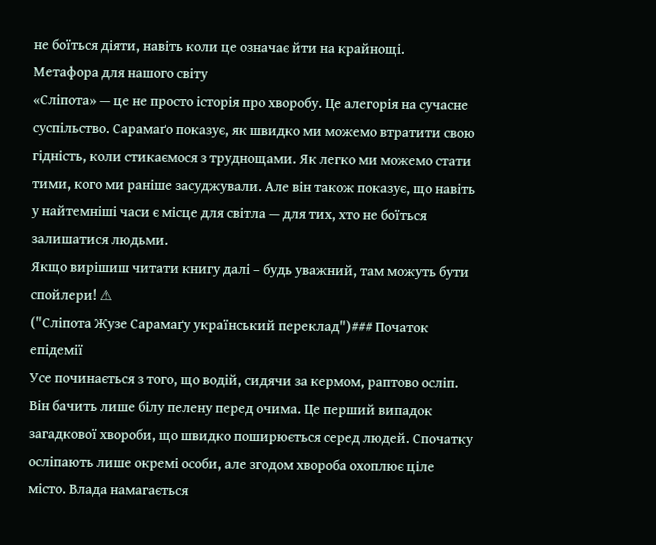не боїться діяти, навіть коли це означає йти на крайнощі.
Метафора для нашого світу
«Сліпота» — це не просто історія про хворобу. Це алегорія на сучасне суспільство. Сарамаґо показує, як швидко ми можемо втратити свою гідність, коли стикаємося з труднощами. Як легко ми можемо стати тими, кого ми раніше засуджували. Але він також показує, що навіть у найтемніші часи є місце для світла — для тих, хто не боїться залишатися людьми.
Якщо вирішиш читати книгу далі – будь уважний, там можуть бути спойлери! ⚠
("Сліпота Жузе Сарамаґу український переклад")### Початок епідемії
Усе починається з того, що водій, сидячи за кермом, раптово осліп. Він бачить лише білу пелену перед очима. Це перший випадок загадкової хвороби, що швидко поширюється серед людей. Спочатку осліпають лише окремі особи, але згодом хвороба охоплює ціле місто. Влада намагається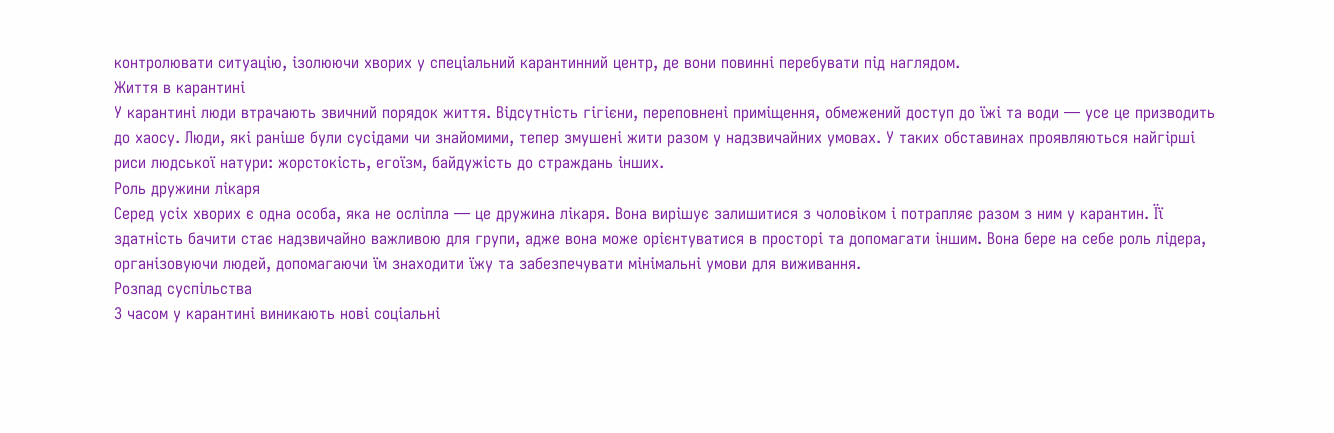контролювати ситуацію, ізолюючи хворих у спеціальний карантинний центр, де вони повинні перебувати під наглядом.
Життя в карантині
У карантині люди втрачають звичний порядок життя. Відсутність гігієни, переповнені приміщення, обмежений доступ до їжі та води — усе це призводить до хаосу. Люди, які раніше були сусідами чи знайомими, тепер змушені жити разом у надзвичайних умовах. У таких обставинах проявляються найгірші риси людської натури: жорстокість, егоїзм, байдужість до страждань інших.
Роль дружини лікаря
Серед усіх хворих є одна особа, яка не осліпла — це дружина лікаря. Вона вирішує залишитися з чоловіком і потрапляє разом з ним у карантин. Її здатність бачити стає надзвичайно важливою для групи, адже вона може орієнтуватися в просторі та допомагати іншим. Вона бере на себе роль лідера, організовуючи людей, допомагаючи їм знаходити їжу та забезпечувати мінімальні умови для виживання.
Розпад суспільства
З часом у карантині виникають нові соціальні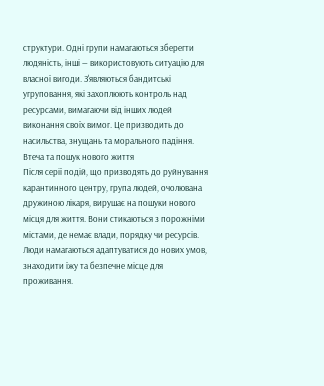структури. Одні групи намагаються зберегти людяність, інші — використовують ситуацію для власної вигоди. З'являються бандитські угруповання, які захоплюють контроль над ресурсами, вимагаючи від інших людей виконання своїх вимог. Це призводить до насильства, знущань та морального падіння.
Втеча та пошук нового життя
Після серії подій, що призводять до руйнування карантинного центру, група людей, очолювана дружиною лікаря, вирушає на пошуки нового місця для життя. Вони стикаються з порожніми містами, де немає влади, порядку чи ресурсів. Люди намагаються адаптуватися до нових умов, знаходити їжу та безпечне місце для проживання.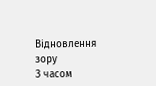Відновлення зору
З часом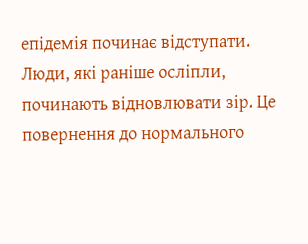епідемія починає відступати. Люди, які раніше осліпли, починають відновлювати зір. Це повернення до нормального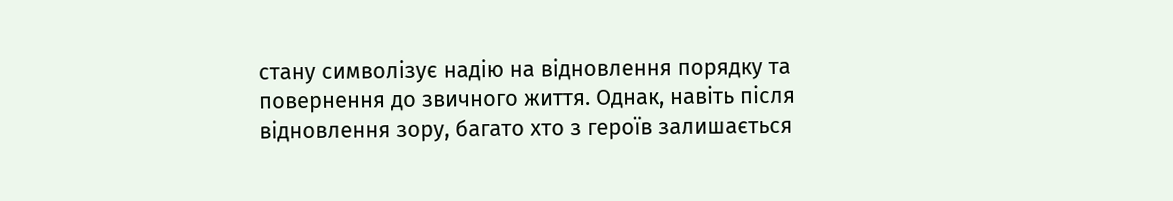стану символізує надію на відновлення порядку та повернення до звичного життя. Однак, навіть після відновлення зору, багато хто з героїв залишається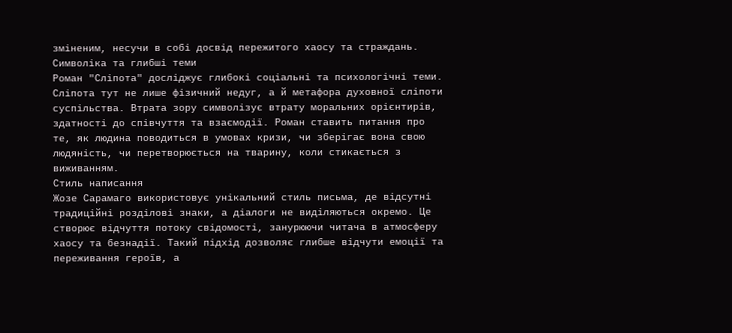зміненим, несучи в собі досвід пережитого хаосу та страждань.
Символіка та глибші теми
Роман "Сліпота" досліджує глибокі соціальні та психологічні теми. Сліпота тут не лише фізичний недуг, а й метафора духовної сліпоти суспільства. Втрата зору символізує втрату моральних орієнтирів, здатності до співчуття та взаємодії. Роман ставить питання про те, як людина поводиться в умовах кризи, чи зберігає вона свою людяність, чи перетворюється на тварину, коли стикається з виживанням.
Стиль написання
Жозе Сарамаго використовує унікальний стиль письма, де відсутні традиційні розділові знаки, а діалоги не виділяються окремо. Це створює відчуття потоку свідомості, занурюючи читача в атмосферу хаосу та безнадії. Такий підхід дозволяє глибше відчути емоції та переживання героїв, а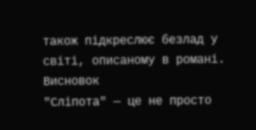також підкреслює безлад у світі, описаному в романі.
Висновок
"Сліпота" — це не просто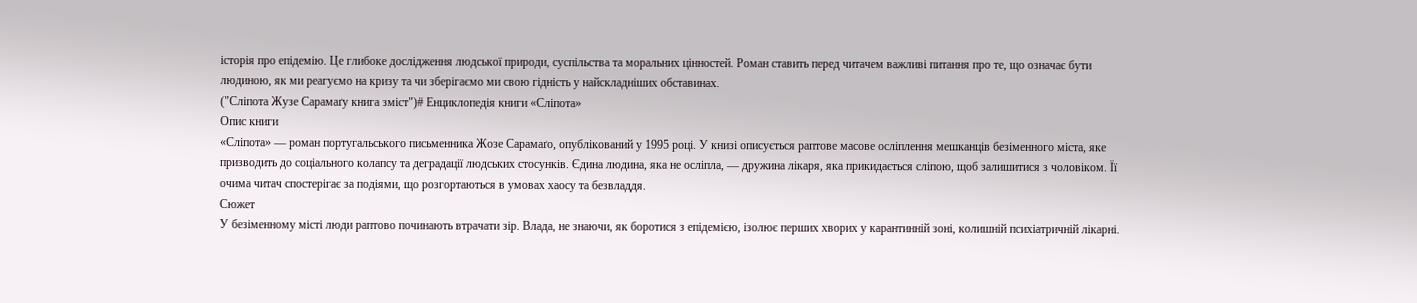історія про епідемію. Це глибоке дослідження людської природи, суспільства та моральних цінностей. Роман ставить перед читачем важливі питання про те, що означає бути людиною, як ми реагуємо на кризу та чи зберігаємо ми свою гідність у найскладніших обставинах.
("Сліпота Жузе Сарамаґу книга зміст")# Енциклопедія книги «Сліпота»
Опис книги
«Сліпота» — роман португальського письменника Жозе Сарамаґо, опублікований у 1995 році. У книзі описується раптове масове осліплення мешканців безіменного міста, яке призводить до соціального колапсу та деградації людських стосунків. Єдина людина, яка не осліпла, — дружина лікаря, яка прикидається сліпою, щоб залишитися з чоловіком. Її очима читач спостерігає за подіями, що розгортаються в умовах хаосу та безвладдя.
Сюжет
У безіменному місті люди раптово починають втрачати зір. Влада, не знаючи, як боротися з епідемією, ізолює перших хворих у карантинній зоні, колишній психіатричній лікарні.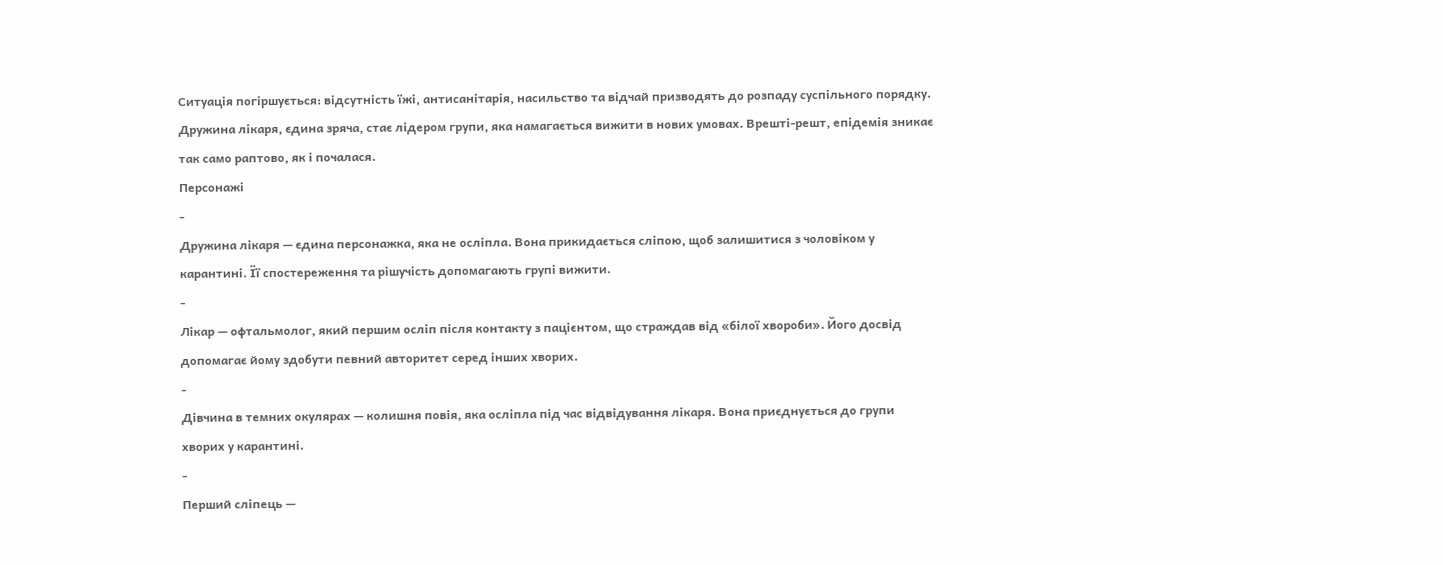Ситуація погіршується: відсутність їжі, антисанітарія, насильство та відчай призводять до розпаду суспільного порядку. Дружина лікаря, єдина зряча, стає лідером групи, яка намагається вижити в нових умовах. Врешті-решт, епідемія зникає так само раптово, як і почалася.
Персонажі
-
Дружина лікаря — єдина персонажка, яка не осліпла. Вона прикидається сліпою, щоб залишитися з чоловіком у карантині. Її спостереження та рішучість допомагають групі вижити.
-
Лікар — офтальмолог, який першим осліп після контакту з пацієнтом, що страждав від «білої хвороби». Його досвід допомагає йому здобути певний авторитет серед інших хворих.
-
Дівчина в темних окулярах — колишня повія, яка осліпла під час відвідування лікаря. Вона приєднується до групи хворих у карантині.
-
Перший сліпець —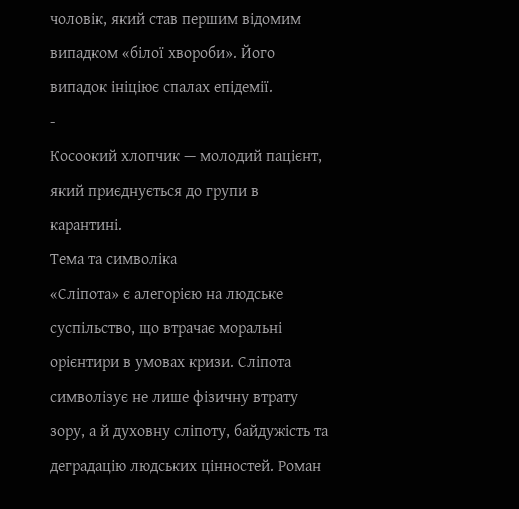чоловік, який став першим відомим випадком «білої хвороби». Його випадок ініціює спалах епідемії.
-
Косоокий хлопчик — молодий пацієнт, який приєднується до групи в карантині.
Тема та символіка
«Сліпота» є алегорією на людське суспільство, що втрачає моральні орієнтири в умовах кризи. Сліпота символізує не лише фізичну втрату зору, а й духовну сліпоту, байдужість та деградацію людських цінностей. Роман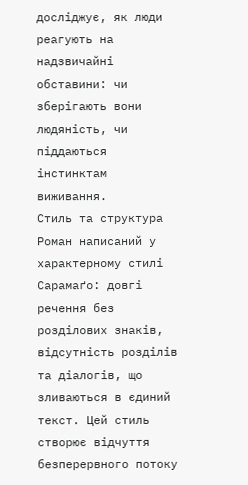досліджує, як люди реагують на надзвичайні обставини: чи зберігають вони людяність, чи піддаються інстинктам виживання.
Стиль та структура
Роман написаний у характерному стилі Сарамаґо: довгі речення без розділових знаків, відсутність розділів та діалогів, що зливаються в єдиний текст. Цей стиль створює відчуття безперервного потоку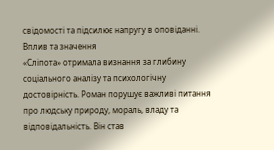свідомості та підсилює напругу в оповіданні.
Вплив та значення
«Сліпота» отримала визнання за глибину соціального аналізу та психологічну достовірність. Роман порушує важливі питання про людську природу, мораль, владу та відповідальність. Він став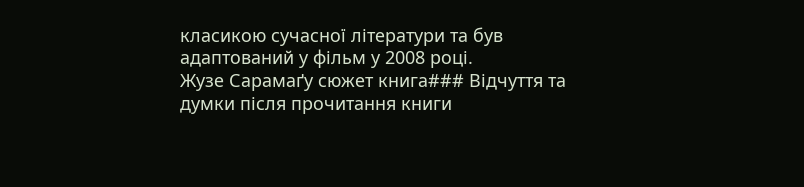класикою сучасної літератури та був адаптований у фільм у 2008 році.
Жузе Сарамаґу сюжет книга### Відчуття та думки після прочитання книги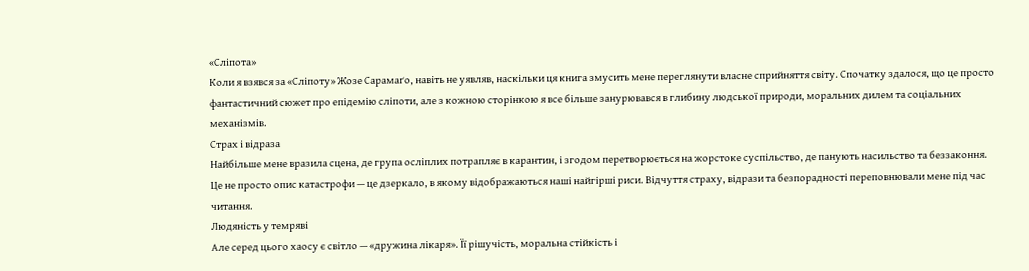«Сліпота»
Коли я взявся за «Сліпоту» Жозе Сарамаґо, навіть не уявляв, наскільки ця книга змусить мене переглянути власне сприйняття світу. Спочатку здалося, що це просто фантастичний сюжет про епідемію сліпоти, але з кожною сторінкою я все більше занурювався в глибину людської природи, моральних дилем та соціальних механізмів.
Страх і відраза
Найбільше мене вразила сцена, де група осліплих потрапляє в карантин, і згодом перетворюється на жорстоке суспільство, де панують насильство та беззаконня. Це не просто опис катастрофи — це дзеркало, в якому відображаються наші найгірші риси. Відчуття страху, відрази та безпорадності переповнювали мене під час читання.
Людяність у темряві
Але серед цього хаосу є світло — «дружина лікаря». Її рішучість, моральна стійкість і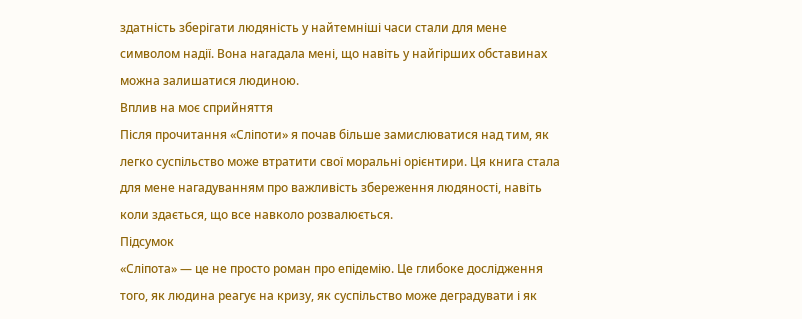здатність зберігати людяність у найтемніші часи стали для мене символом надії. Вона нагадала мені, що навіть у найгірших обставинах можна залишатися людиною.
Вплив на моє сприйняття
Після прочитання «Сліпоти» я почав більше замислюватися над тим, як легко суспільство може втратити свої моральні орієнтири. Ця книга стала для мене нагадуванням про важливість збереження людяності, навіть коли здається, що все навколо розвалюється.
Підсумок
«Сліпота» — це не просто роман про епідемію. Це глибоке дослідження того, як людина реагує на кризу, як суспільство може деградувати і як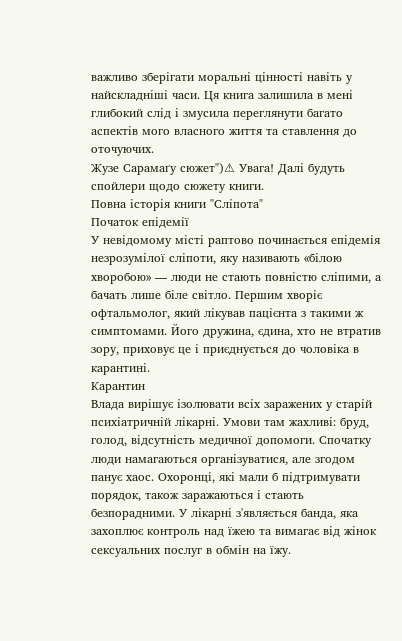важливо зберігати моральні цінності навіть у найскладніші часи. Ця книга залишила в мені глибокий слід і змусила переглянути багато аспектів мого власного життя та ставлення до оточуючих.
Жузе Сарамаґу сюжет")⚠ Увага! Далі будуть спойлери щодо сюжету книги.
Повна історія книги "Сліпота"
Початок епідемії
У невідомому місті раптово починається епідемія незрозумілої сліпоти, яку називають «білою хворобою» — люди не стають повністю сліпими, а бачать лише біле світло. Першим хворіє офтальмолог, який лікував пацієнта з такими ж симптомами. Його дружина, єдина, хто не втратив зору, приховує це і приєднується до чоловіка в карантині.
Карантин
Влада вирішує ізолювати всіх заражених у старій психіатричній лікарні. Умови там жахливі: бруд, голод, відсутність медичної допомоги. Спочатку люди намагаються організуватися, але згодом панує хаос. Охоронці, які мали б підтримувати порядок, також заражаються і стають безпорадними. У лікарні з'являється банда, яка захоплює контроль над їжею та вимагає від жінок сексуальних послуг в обмін на їжу.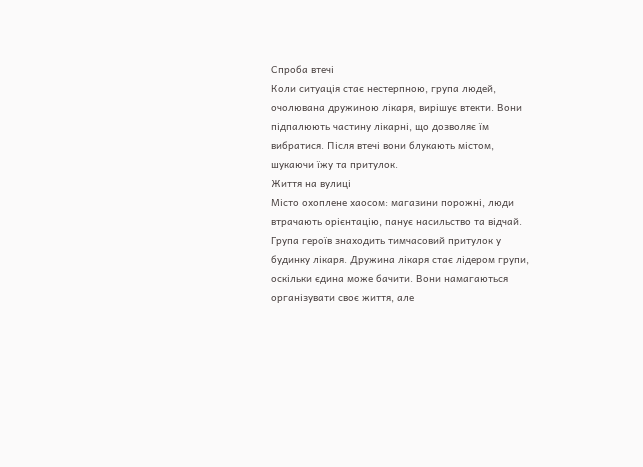Спроба втечі
Коли ситуація стає нестерпною, група людей, очолювана дружиною лікаря, вирішує втекти. Вони підпалюють частину лікарні, що дозволяє їм вибратися. Після втечі вони блукають містом, шукаючи їжу та притулок.
Життя на вулиці
Місто охоплене хаосом: магазини порожні, люди втрачають орієнтацію, панує насильство та відчай. Група героїв знаходить тимчасовий притулок у будинку лікаря. Дружина лікаря стає лідером групи, оскільки єдина може бачити. Вони намагаються організувати своє життя, але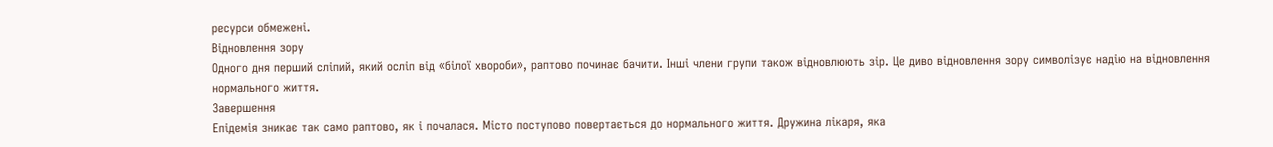ресурси обмежені.
Відновлення зору
Одного дня перший сліпий, який осліп від «білої хвороби», раптово починає бачити. Інші члени групи також відновлюють зір. Це диво відновлення зору символізує надію на відновлення нормального життя.
Завершення
Епідемія зникає так само раптово, як і почалася. Місто поступово повертається до нормального життя. Дружина лікаря, яка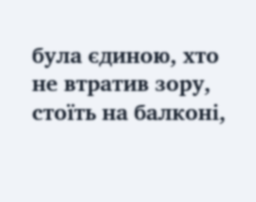була єдиною, хто не втратив зору, стоїть на балконі,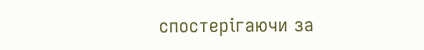спостерігаючи за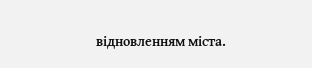відновленням міста.